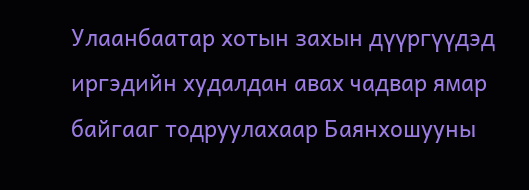Улаанбаатар хотын захын дүүргүүдэд иргэдийн худалдан авах чадвар ямар байгааг тодруулахаар Баянхошууны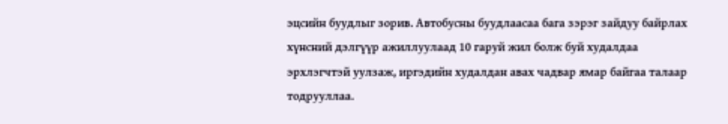эцсийн буудлыг зорив. Автобусны буудлаасаа бага зэрэг зайдуу байрлах хүнсний дэлгүүр ажиллуулаад 10 гаруй жил болж буй худалдаа эрхлэгчтэй уулзаж, иргэдийн худалдан авах чадвар ямар байгаа талаар тодрууллаа.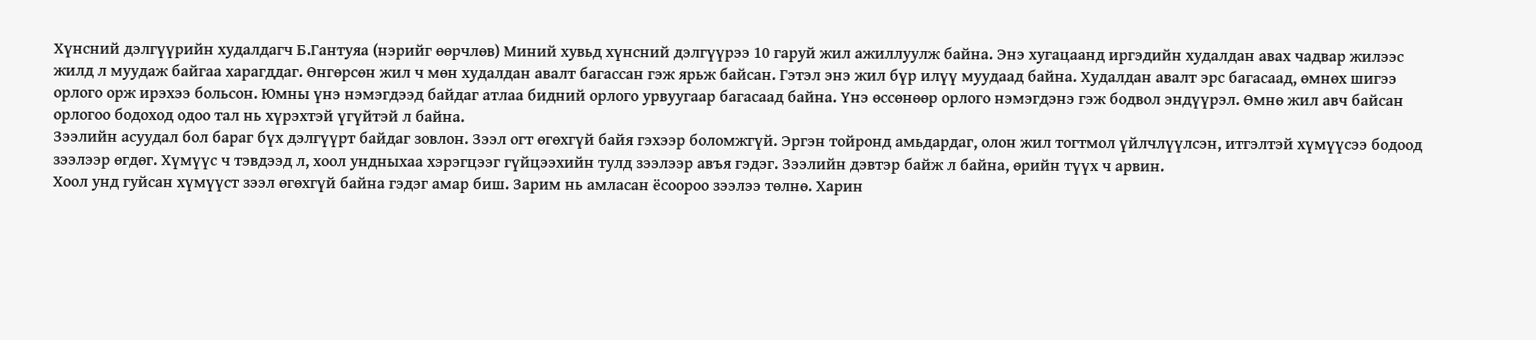Хүнсний дэлгүүрийн худалдагч Б.Гантуяа (нэрийг өөрчлөв) Миний хувьд хүнсний дэлгүүрээ 10 гаруй жил ажиллуулж байна. Энэ хугацаанд иргэдийн худалдан авах чадвар жилээс жилд л муудаж байгаа харагддаг. Өнгөрсөн жил ч мөн худалдан авалт багассан гэж ярьж байсан. Гэтэл энэ жил бүр илүү муудаад байна. Худалдан авалт эрс багасаад, өмнөх шигээ орлого орж ирэхээ больсон. Юмны үнэ нэмэгдээд байдаг атлаа бидний орлого урвуугаар багасаад байна. Үнэ өссөнөөр орлого нэмэгдэнэ гэж бодвол эндүүрэл. Өмнө жил авч байсан орлогоо бодоход одоо тал нь хүрэхтэй үгүйтэй л байна.
Зээлийн асуудал бол бараг бүх дэлгүүрт байдаг зовлон. Зээл огт өгөхгүй байя гэхээр боломжгүй. Эргэн тойронд амьдардаг, олон жил тогтмол үйлчлүүлсэн, итгэлтэй хүмүүсээ бодоод зээлээр өгдөг. Хүмүүс ч тэвдээд л, хоол ундныхаа хэрэгцээг гүйцээхийн тулд зээлээр авъя гэдэг. Зээлийн дэвтэр байж л байна, өрийн түүх ч арвин.
Хоол унд гуйсан хүмүүст зээл өгөхгүй байна гэдэг амар биш. Зарим нь амласан ёсоороо зээлээ төлнө. Харин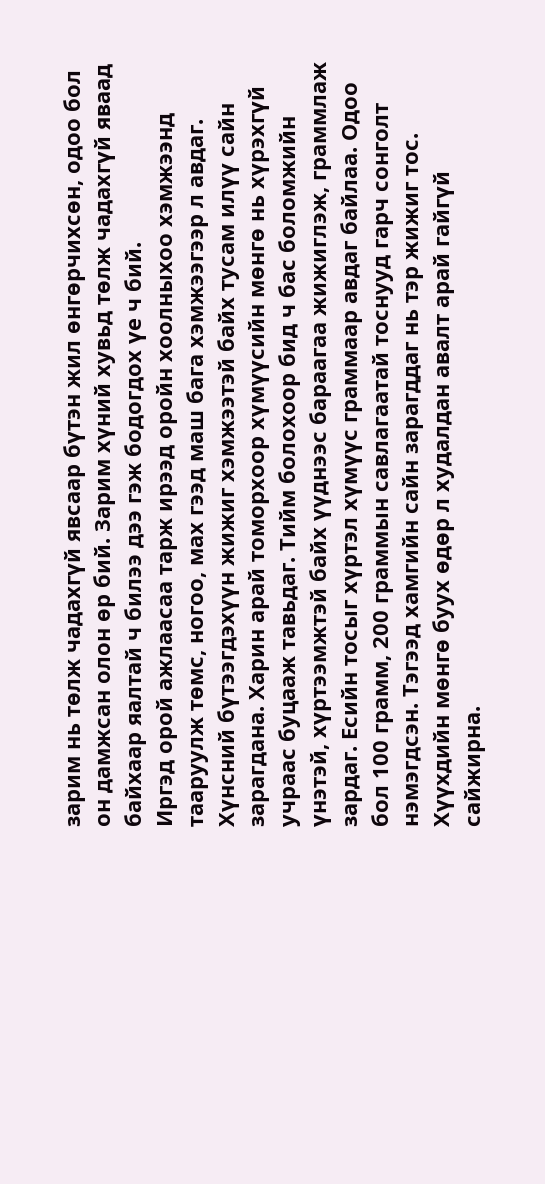зарим нь төлж чадахгүй явсаар бүтэн жил өнгөрчихсөн, одоо бол он дамжсан олон өр бий. Зарим хүний хувьд төлж чадахгүй яваад байхаар яалтай ч билээ дээ гэж бодогдох үе ч бий.
Иргэд орой ажлаасаа тарж ирээд оройн хоолныхоо хэмжээнд тааруулж төмс, ногоо, мах гээд маш бага хэмжээгээр л авдаг. Хүнсний бүтээгдэхүүн жижиг хэмжээтэй байх тусам илүү сайн зарагдана. Харин арай томорхоор хүмүүсийн мөнгө нь хүрэхгүй учраас буцааж тавьдаг. Тийм болохоор бид ч бас боломжийн үнэтэй, хүртээмжтэй байх үүднээс бараагаа жижиглэж, граммлаж зардаг. Есийн тосыг хүртэл хүмүүс граммаар авдаг байлаа. Одоо бол 100 грамм, 200 граммын савлагаатай тоснууд гарч сонголт нэмэгдсэн. Тэгээд хамгийн сайн зарагддаг нь тэр жижиг тос.
Хүүхдийн мөнгө буух өдөр л худалдан авалт арай гайгүй сайжирна.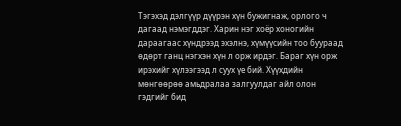Тэгэхэд дэлгүүр дүүрэн хүн бужигнаж, орлого ч дагаад нэмэгддэг. Харин нэг хоёр хоногийн дараагаас хүндрээд эхэлнэ, хүмүүсийн тоо буураад өдөрт ганц нэгхэн хүн л орж ирдэг. Бараг хүн орж ирэхийг хүлээгээд л суух үе бий. Хүүхдийн мөнгөөрөө амьдралаа залгуулдаг айл олон гэдгийг бид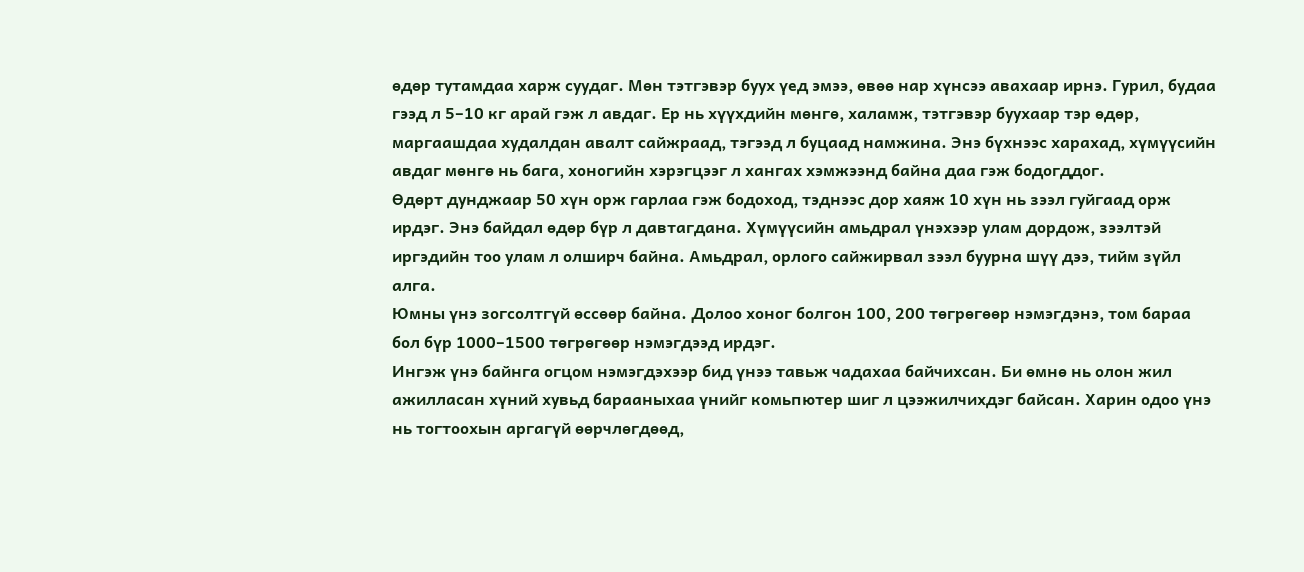өдөр тутамдаа харж суудаг. Мөн тэтгэвэр буух үед эмээ, өвөө нар хүнсээ авахаар ирнэ. Гурил, будаа гээд л 5–10 кг арай гэж л авдаг. Ер нь хүүхдийн мөнгө, халамж, тэтгэвэр буухаар тэр өдөр, маргаашдаа худалдан авалт сайжраад, тэгээд л буцаад намжина. Энэ бүхнээс харахад, хүмүүсийн авдаг мөнгө нь бага, хоногийн хэрэгцээг л хангах хэмжээнд байна даа гэж бодогддог.
Өдөрт дунджаар 50 хүн орж гарлаа гэж бодоход, тэднээс дор хаяж 10 хүн нь зээл гуйгаад орж ирдэг. Энэ байдал өдөр бүр л давтагдана. Хүмүүсийн амьдрал үнэхээр улам дордож, зээлтэй иргэдийн тоо улам л олширч байна. Амьдрал, орлого сайжирвал зээл буурна шүү дээ, тийм зүйл алга.
Юмны үнэ зогсолтгүй өссөөр байна. Долоо хоног болгон 100, 200 төгрөгөөр нэмэгдэнэ, том бараа бол бүр 1000–1500 төгрөгөөр нэмэгдээд ирдэг.
Ингэж үнэ байнга огцом нэмэгдэхээр бид үнээ тавьж чадахаа байчихсан. Би өмнө нь олон жил ажилласан хүний хувьд барааныхаа үнийг комьпютер шиг л цээжилчихдэг байсан. Харин одоо үнэ нь тогтоохын аргагүй өөрчлөгдөөд,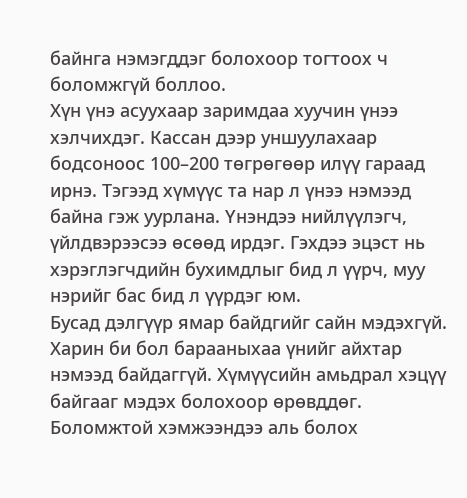байнга нэмэгддэг болохоор тогтоох ч боломжгүй боллоо.
Хүн үнэ асуухаар заримдаа хуучин үнээ хэлчихдэг. Кассан дээр уншуулахаар бодсоноос 100–200 төгрөгөөр илүү гараад ирнэ. Тэгээд хүмүүс та нар л үнээ нэмээд байна гэж уурлана. Үнэндээ нийлүүлэгч, үйлдвэрээсээ өсөөд ирдэг. Гэхдээ эцэст нь хэрэглэгчдийн бухимдлыг бид л үүрч, муу нэрийг бас бид л үүрдэг юм.
Бусад дэлгүүр ямар байдгийг сайн мэдэхгүй. Харин би бол барааныхаа үнийг айхтар нэмээд байдаггүй. Хүмүүсийн амьдрал хэцүү байгааг мэдэх болохоор өрөвддөг. Боломжтой хэмжээндээ аль болох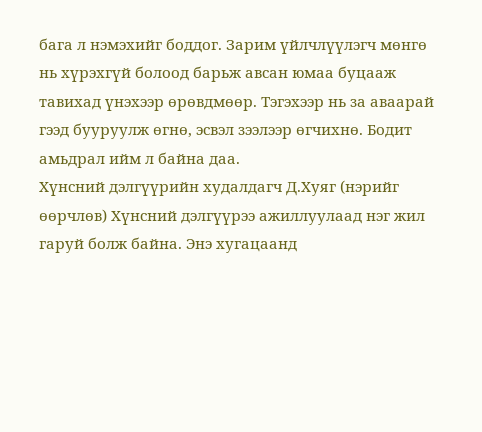бага л нэмэхийг боддог. Зарим үйлчлүүлэгч мөнгө нь хүрэхгүй болоод барьж авсан юмаа буцааж тавихад үнэхээр өрөвдмөөр. Тэгэхээр нь за аваарай гээд бууруулж өгнө, эсвэл зээлээр өгчихнө. Бодит амьдрал ийм л байна даа.
Хүнсний дэлгүүрийн худалдагч Д.Хуяг (нэрийг өөрчлөв) Хүнсний дэлгүүрээ ажиллуулаад нэг жил гаруй болж байна. Энэ хугацаанд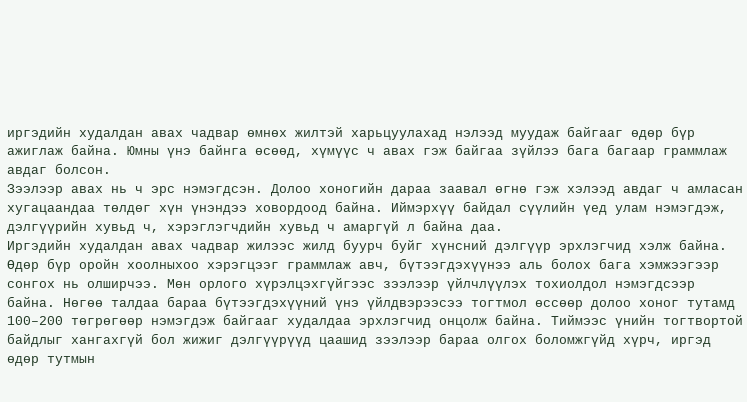иргэдийн худалдан авах чадвар өмнөх жилтэй харьцуулахад нэлээд муудаж байгааг өдөр бүр ажиглаж байна. Юмны үнэ байнга өсөөд, хүмүүс ч авах гэж байгаа зүйлээ бага багаар граммлаж авдаг болсон.
Зээлээр авах нь ч эрс нэмэгдсэн. Долоо хоногийн дараа заавал өгнө гэж хэлээд авдаг ч амласан хугацаандаа төлдөг хүн үнэндээ ховордоод байна. Иймэрхүү байдал сүүлийн үед улам нэмэгдэж, дэлгүүрийн хувьд ч, хэрэглэгчдийн хувьд ч амаргүй л байна даа.
Иргэдийн худалдан авах чадвар жилээс жилд буурч буйг хүнсний дэлгүүр эрхлэгчид хэлж байна. Өдөр бүр оройн хоолныхоо хэрэгцээг граммлаж авч, бүтээгдэхүүнээ аль болох бага хэмжээгээр сонгох нь олширчээ. Мөн орлого хүрэлцэхгүйгээс зээлээр үйлчлүүлэх тохиолдол нэмэгдсээр байна. Нөгөө талдаа бараа бүтээгдэхүүний үнэ үйлдвэрээсээ тогтмол өссөөр долоо хоног тутамд 100–200 төгрөгөөр нэмэгдэж байгааг худалдаа эрхлэгчид онцолж байна. Тиймээс үнийн тогтвортой байдлыг хангахгүй бол жижиг дэлгүүрүүд цаашид зээлээр бараа олгох боломжгүйд хүрч, иргэд өдөр тутмын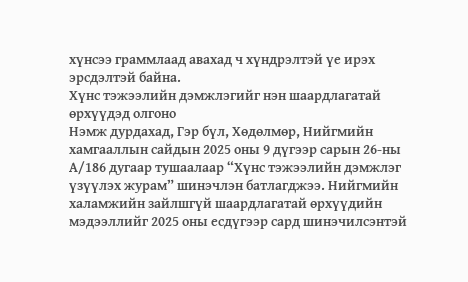хүнсээ граммлаад авахад ч хүндрэлтэй үе ирэх эрсдэлтэй байна.
Хүнс тэжээлийн дэмжлэгийг нэн шаардлагатай өрхүүдэд олгоно
Нэмж дурдахад, Гэр бүл, Хөдөлмөр, Нийгмийн хамгааллын сайдын 2025 оны 9 дүгээр сарын 26-ны А/186 дугаар тушаалаар “Хүнс тэжээлийн дэмжлэг үзүүлэх журам” шинэчлэн батлагджээ. Нийгмийн халамжийн зайлшгүй шаардлагатай өрхүүдийн мэдээллийг 2025 оны есдүгээр сард шинэчилсэнтэй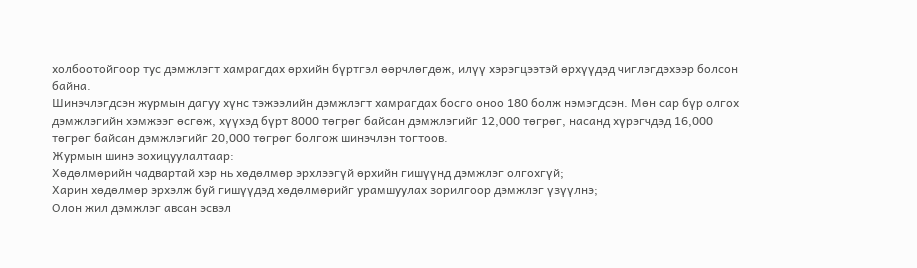холбоотойгоор тус дэмжлэгт хамрагдах өрхийн бүртгэл өөрчлөгдөж, илүү хэрэгцээтэй өрхүүдэд чиглэгдэхээр болсон байна.
Шинэчлэгдсэн журмын дагуу хүнс тэжээлийн дэмжлэгт хамрагдах босго оноо 180 болж нэмэгдсэн. Мөн сар бүр олгох дэмжлэгийн хэмжээг өсгөж, хүүхэд бүрт 8000 төгрөг байсан дэмжлэгийг 12,000 төгрөг, насанд хүрэгчдэд 16,000 төгрөг байсан дэмжлэгийг 20,000 төгрөг болгож шинэчлэн тогтоов.
Журмын шинэ зохицуулалтаар:
Хөдөлмөрийн чадвартай хэр нь хөдөлмөр эрхлээгүй өрхийн гишүүнд дэмжлэг олгохгүй;
Харин хөдөлмөр эрхэлж буй гишүүдэд хөдөлмөрийг урамшуулах зорилгоор дэмжлэг үзүүлнэ;
Олон жил дэмжлэг авсан эсвэл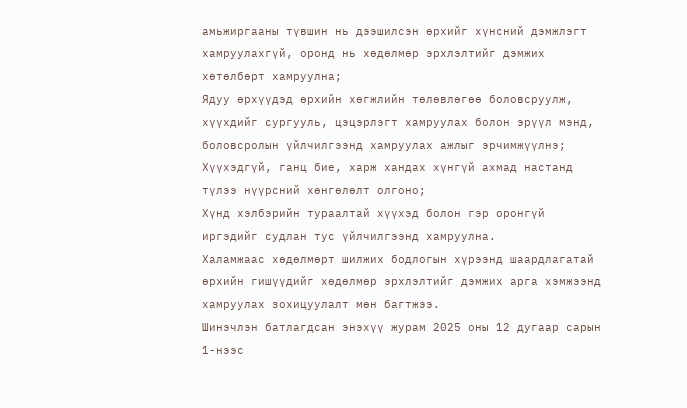амьжиргааны түвшин нь дээшилсэн өрхийг хүнсний дэмжлэгт хамруулахгүй, оронд нь хөдөлмөр эрхлэлтийг дэмжих хөтөлбөрт хамруулна;
Ядуу өрхүүдэд өрхийн хөгжлийн төлөвлөгөө боловсруулж, хүүхдийг сургууль, цэцэрлэгт хамруулах болон эрүүл мэнд, боловсролын үйлчилгээнд хамруулах ажлыг эрчимжүүлнэ;
Хүүхэдгүй, ганц бие, харж хандах хүнгүй ахмад настанд түлээ нүүрсний хөнгөлөлт олгоно;
Хүнд хэлбэрийн тураалтай хүүхэд болон гэр оронгүй иргэдийг судлан тус үйлчилгээнд хамруулна.
Халамжаас хөдөлмөрт шилжих бодлогын хүрээнд шаардлагатай өрхийн гишүүдийг хөдөлмөр эрхлэлтийг дэмжих арга хэмжээнд хамруулах зохицуулалт мөн багтжээ.
Шинэчлэн батлагдсан энэхүү журам 2025 оны 12 дугаар сарын 1-нээс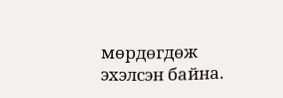мөрдөгдөж эхэлсэн байна.